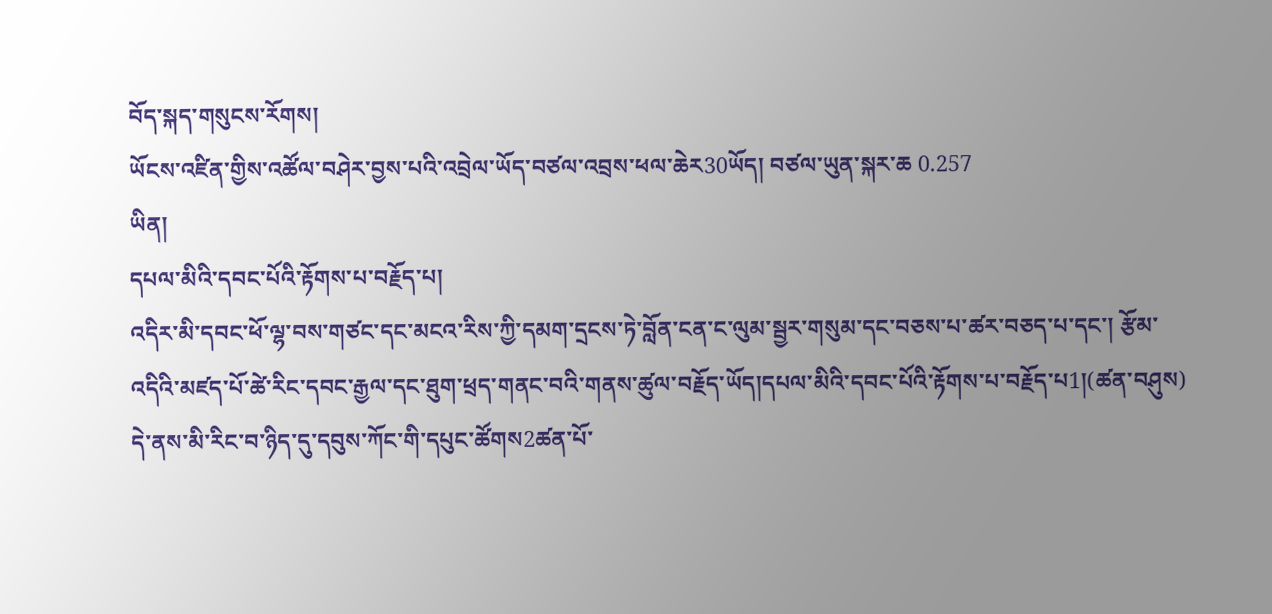བོད་སྐད་གསུངས་རོགས།
ཡོངས་འཛིན་གྱིས་འཚོལ་བཤེར་བྱས་པའི་འབྲེལ་ཡོད་བཙལ་འབྲས་ཕལ་ཆེར30ཡོད། བཙལ་ཡུན་སྐར་ཆ 0.257
ཡིན།
དཔལ་མིའི་དབང་པོའི་རྟོགས་པ་བརྗོད་པ།
འདིར་མི་དབང་ཕོ་ལྷ་བས་གཙང་དང་མངའ་རིས་ཀྱི་དམག་དྲངས་ཏེ་བློན་ངན་ང་ལུམ་སྦྱར་གསུམ་དང་བཅས་པ་ཚར་བཅད་པ་དང་། རྩོམ་འདིའི་མཛད་པོ་ཚེ་རིང་དབང་རྒྱལ་དང་ཐུག་ཕྲད་གནང་བའི་གནས་ཚུལ་བརྗོད་ཡོད།དཔལ་མིའི་དབང་པོའི་རྟོགས་པ་བརྗོད་པ1།(ཚན་བཤུས) དེ་ནས་མི་རིང་བ་ཉིད་དུ་དབུས་ཀོང་གི་དཔུང་ཚོགས2ཚན་པོ་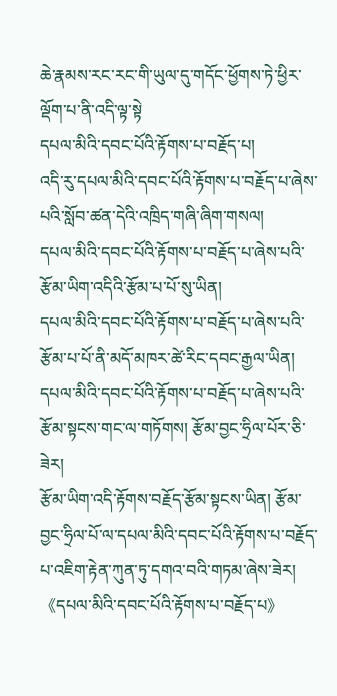ཆེ་རྣམས་རང་རང་གི་ཡུལ་དུ་གདོང་ཕྱོགས་ཏེ་ཕྱིར་ལྡོག་པ་ནི་འདི་ལྟ་སྟེ
དཔལ་མིའི་དབང་པོའི་རྟོགས་པ་བརྗོད་པ།
འདི་རུ་དཔལ་མིའི་དབང་པོའི་རྟོགས་པ་བརྗོད་པ་ཞེས་པའི་སློབ་ཚན་དེའི་འཁྲིད་གཞི་ཞིག་གསལ།
དཔལ་མིའི་དབང་པོའི་རྟོགས་པ་བརྗོད་པ་ཞེས་པའི་རྩོམ་ཡིག་འདིའི་རྩོམ་པ་པོ་སུ་ཡིན།
དཔལ་མིའི་དབང་པོའི་རྟོགས་པ་བརྗོད་པ་ཞེས་པའི་རྩོམ་པ་པོ་ནི་མདོ་མཁར་ཚེ་རིང་དབང་རྒྱལ་ཡིན།
དཔལ་མིའི་དབང་པོའི་རྟོགས་པ་བརྗོད་པ་ཞེས་པའི་རྩོམ་སྟངས་གང་ལ་གཏོགས། རྩོམ་བྱང་ཧྲིལ་པོར་ཅི་ཟེར།
རྩོམ་ཡིག་འདི་རྟོགས་བརྗོད་རྩོམ་སྟངས་ཡིན། རྩོམ་བྱང་ཧྲིལ་པོ་ལ་དཔལ་མིའི་དབང་པོའི་རྟོགས་པ་བརྗོད་པ་འཇིག་རྟེན་ཀུན་ཏུ་དགའ་བའི་གཏམ་ཞེས་ཟེར།
《དཔལ་མིའི་དབང་པོའི་རྟོགས་པ་བརྗོད་པ》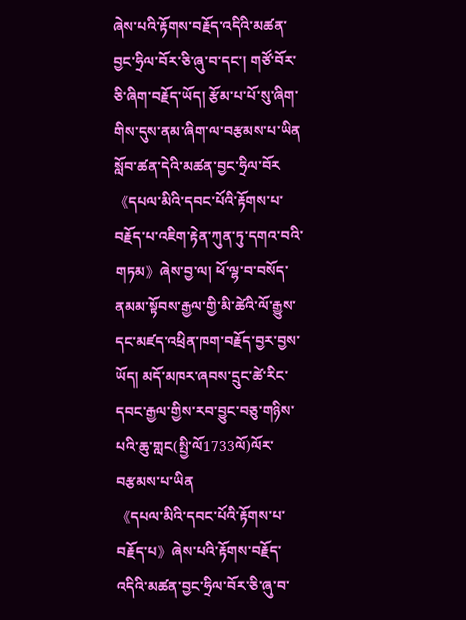ཞེས་པའི་རྟོགས་བརྗོད་འདིའི་མཚན་བྱང་ཧྲིལ་བོར་ཅི་ཞུ་བ་དང་། གཙོ་བོར་ཅི་ཞིག་བརྗོད་ཡོད། རྩོམ་པ་པོ་སུ་ཞིག་གིས་དུས་ནམ་ཞིག་ལ་བརྩམས་པ་ཡིན
སློབ་ཚན་དེའི་མཚན་བྱང་ཧྲིལ་བོར《དཔལ་མིའི་དབང་པོའི་རྟོགས་པ་བརྗོད་པ་འཇིག་རྟེན་ཀུན་ཏུ་དགའ་བའི་གཏམ》ཞེས་བྱ་ལ། ཕོ་ལྷ་བ་བསོད་ནམམ་སྟོབས་རྒྱལ་གྱི་མི་ཚེའི་ལོ་རྒྱུས་དང་མཛད་འཕྲིན་ཁག་བརྗོད་བྱར་བྱས་ཡོད། མདོ་མཁར་ཞབས་དྲུང་ཚེ་རིང་དབང་རྒྱལ་གྱིས་རབ་བྱུང་བཅུ་གཉིས་པའི་ཆུ་གླང(སྤྱི་ལོ1733ལོ)ལོར་བརྩམས་པ་ཡིན
《དཔལ་མིའི་དབང་པོའི་རྟོགས་པ་བརྗོད་པ》ཞེས་པའི་རྟོགས་བརྗོད་འདིའི་མཚན་བྱང་ཧྲིལ་བོར་ཅི་ཞུ་བ་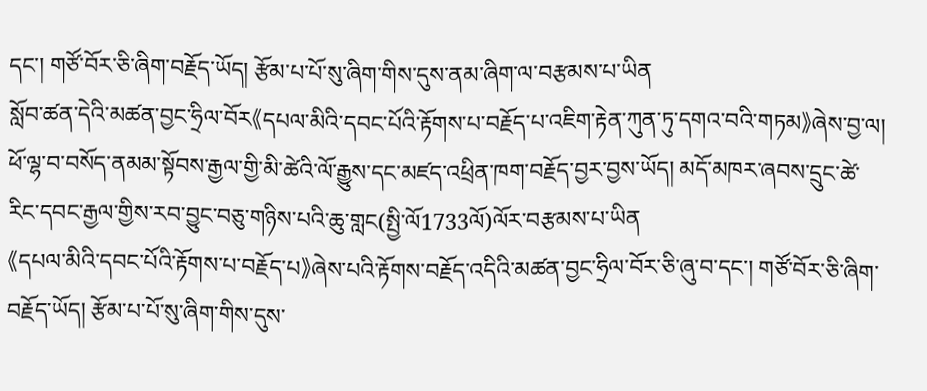དང་། གཙོ་བོར་ཅི་ཞིག་བརྗོད་ཡོད། རྩོམ་པ་པོ་སུ་ཞིག་གིས་དུས་ནམ་ཞིག་ལ་བརྩམས་པ་ཡིན
སློབ་ཚན་དེའི་མཚན་བྱང་ཧྲིལ་བོར《དཔལ་མིའི་དབང་པོའི་རྟོགས་པ་བརྗོད་པ་འཇིག་རྟེན་ཀུན་ཏུ་དགའ་བའི་གཏམ》ཞེས་བྱ་ལ། ཕོ་ལྷ་བ་བསོད་ནམམ་སྟོབས་རྒྱལ་གྱི་མི་ཚེའི་ལོ་རྒྱུས་དང་མཛད་འཕྲིན་ཁག་བརྗོད་བྱར་བྱས་ཡོད། མདོ་མཁར་ཞབས་དྲུང་ཚེ་རིང་དབང་རྒྱལ་གྱིས་རབ་བྱུང་བཅུ་གཉིས་པའི་ཆུ་གླང(སྤྱི་ལོ1733ལོ)ལོར་བརྩམས་པ་ཡིན
《དཔལ་མིའི་དབང་པོའི་རྟོགས་པ་བརྗོད་པ》ཞེས་པའི་རྟོགས་བརྗོད་འདིའི་མཚན་བྱང་ཧྲིལ་བོར་ཅི་ཞུ་བ་དང་། གཙོ་བོར་ཅི་ཞིག་བརྗོད་ཡོད། རྩོམ་པ་པོ་སུ་ཞིག་གིས་དུས་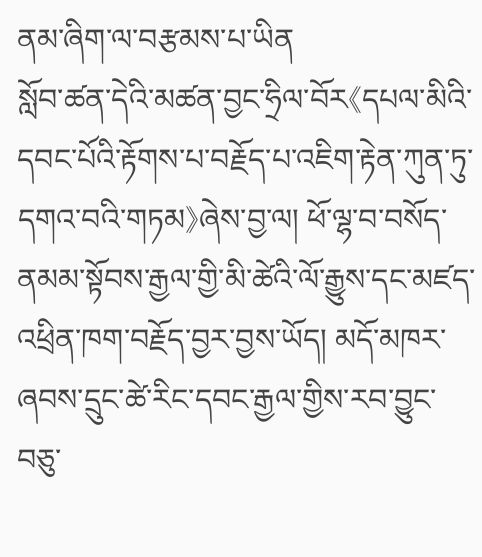ནམ་ཞིག་ལ་བརྩམས་པ་ཡིན
སློབ་ཚན་དེའི་མཚན་བྱང་ཧྲིལ་བོར《དཔལ་མིའི་དབང་པོའི་རྟོགས་པ་བརྗོད་པ་འཇིག་རྟེན་ཀུན་ཏུ་དགའ་བའི་གཏམ》ཞེས་བྱ་ལ། ཕོ་ལྷ་བ་བསོད་ནམམ་སྟོབས་རྒྱལ་གྱི་མི་ཚེའི་ལོ་རྒྱུས་དང་མཛད་འཕྲིན་ཁག་བརྗོད་བྱར་བྱས་ཡོད། མདོ་མཁར་ཞབས་དྲུང་ཚེ་རིང་དབང་རྒྱལ་གྱིས་རབ་བྱུང་བཅུ་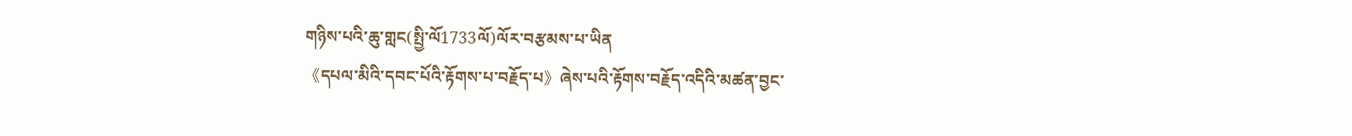གཉིས་པའི་ཆུ་གླང(སྤྱི་ལོ1733ལོ)ལོར་བརྩམས་པ་ཡིན
《དཔལ་མིའི་དབང་པོའི་རྟོགས་པ་བརྗོད་པ》ཞེས་པའི་རྟོགས་བརྗོད་འདིའི་མཚན་བྱང་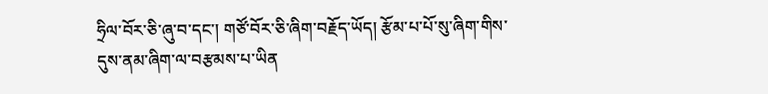ཧྲིལ་བོར་ཅི་ཞུ་བ་དང་། གཙོ་བོར་ཅི་ཞིག་བརྗོད་ཡོད། རྩོམ་པ་པོ་སུ་ཞིག་གིས་དུས་ནམ་ཞིག་ལ་བརྩམས་པ་ཡིན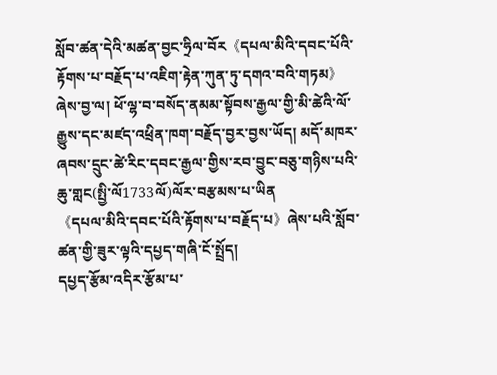སློབ་ཚན་དེའི་མཚན་བྱང་ཧྲིལ་བོར《དཔལ་མིའི་དབང་པོའི་རྟོགས་པ་བརྗོད་པ་འཇིག་རྟེན་ཀུན་ཏུ་དགའ་བའི་གཏམ》ཞེས་བྱ་ལ། ཕོ་ལྷ་བ་བསོད་ནམམ་སྟོབས་རྒྱལ་གྱི་མི་ཚེའི་ལོ་རྒྱུས་དང་མཛད་འཕྲིན་ཁག་བརྗོད་བྱར་བྱས་ཡོད། མདོ་མཁར་ཞབས་དྲུང་ཚེ་རིང་དབང་རྒྱལ་གྱིས་རབ་བྱུང་བཅུ་གཉིས་པའི་ཆུ་གླང(སྤྱི་ལོ1733ལོ)ལོར་བརྩམས་པ་ཡིན
《དཔལ་མིའི་དབང་པོའི་རྟོགས་པ་བརྗོད་པ》ཞེས་པའི་སློབ་ཚན་གྱི་ཟུར་ལྟའི་དཔྱད་གཞི་ངོ་སྤྲོད།
དཔྱད་རྩོམ་འདིར་རྩོམ་པ་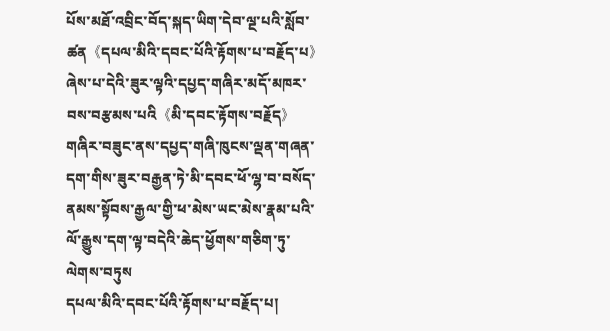པོས་མཐོ་འབྲིང་བོད་སྐད་ཡིག་དེབ་ལྔ་པའི་སློབ་ཚན《དཔལ་མིའི་དབང་པོའི་རྟོགས་པ་བརྗོད་པ》ཞེས་པ་དེའི་ཟུར་ལྟའི་དཔྱད་གཞིར་མདོ་མཁར་བས་བརྩམས་པའི《མི་དབང་རྟོགས་བརྗོད》གཞིར་བཟུང་ནས་དཔྱད་གཞི་ཁུངས་ལྡན་གཞན་དག་གིས་ཟུར་བརྒྱན་ཏེ་མི་དབང་ཕོ་ལྷ་བ་བསོད་ནམས་སྟོབས་རྒྱལ་གྱི་ཕ་མེས་ཡང་མེས་རྣམ་པའི་ལོ་རྒྱུས་དག་ལྟ་བདེའི་ཆེད་ཕྱོགས་གཅིག་ཏུ་ལེགས་བཏུས
དཔལ་མིའི་དབང་པོའི་རྟོགས་པ་བརྗོད་པ།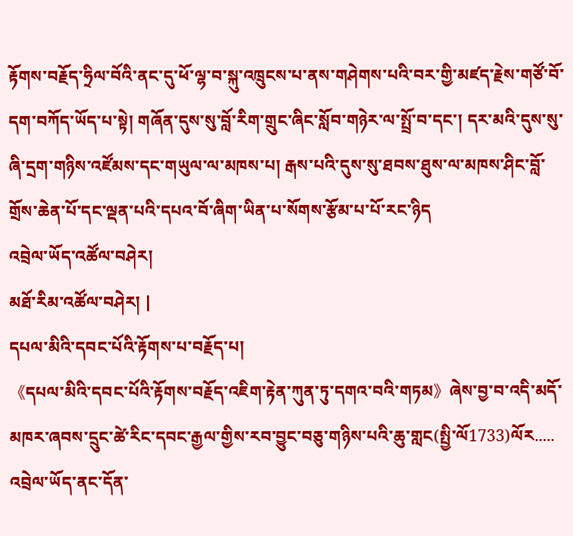རྟོགས་བརྗོད་ཧྲིལ་བོའི་ནང་དུ་ཕོ་ལྷ་བ་སྐུ་འཁྲུངས་པ་ནས་གཤེགས་པའི་བར་གྱི་མཛད་རྗེས་གཙོ་བོ་དག་བཀོད་ཡོད་པ་སྟེ། གཞོན་དུས་སུ་བློ་རིག་གྲུང་ཞིང་སློབ་གཉེར་ལ་སྤྲོ་བ་དང་། དར་མའི་དུས་སུ་ཞི་དྲག་གཉིས་འཛོམས་དང་གཡུལ་ལ་མཁས་པ། རྒས་པའི་དུས་སུ་ཐབས་ཐུས་ལ་མཁས་ཤིང་བློ་གྲོས་ཆེན་པོ་དང་ལྡན་པའི་དཔའ་བོ་ཞིག་ཡིན་པ་སོགས་རྩོམ་པ་པོ་རང་ཉིད
འབྲེལ་ཡོད་འཚོལ་བཤེར།
མཐོ་རིམ་འཚོལ་བཤེར། |
དཔལ་མིའི་དབང་པོའི་རྟོགས་པ་བརྗོད་པ།
《དཔལ་མིའི་དབང་པོའི་རྟོགས་བརྗོད་འཇིག་རྟེན་ཀུན་ཏུ་དགའ་བའི་གཏམ》ཞེས་བྱ་བ་འདི་མདོ་མཁར་ཞབས་དྲུང་ཚེ་རིང་དབང་རྒྱལ་གྱིས་རབ་བྱུང་བཅུ་གཉིས་པའི་ཆུ་གླང(སྤྱི་ལོ1733)ལོར.....
འབྲེལ་ཡོད་ནང་དོན་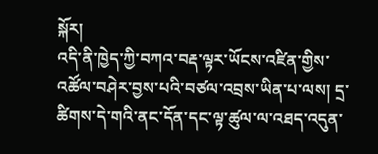སྐོར།
འདི་ནི་ཁྱེད་ཀྱི་བཀའ་བརྡ་ལྟར་ཡོངས་འཛིན་གྱིས་འཚོལ་བཤེར་བྱས་པའི་བཙལ་འབྲས་ཡིན་པ་ལས། དྲ་ཚིགས་དེ་གའི་ནང་དོན་དང་ལྟ་ཚུལ་ལ་འཐད་འདུན་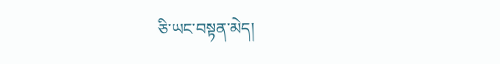ཅི་ཡང་བསྟན་མེད།